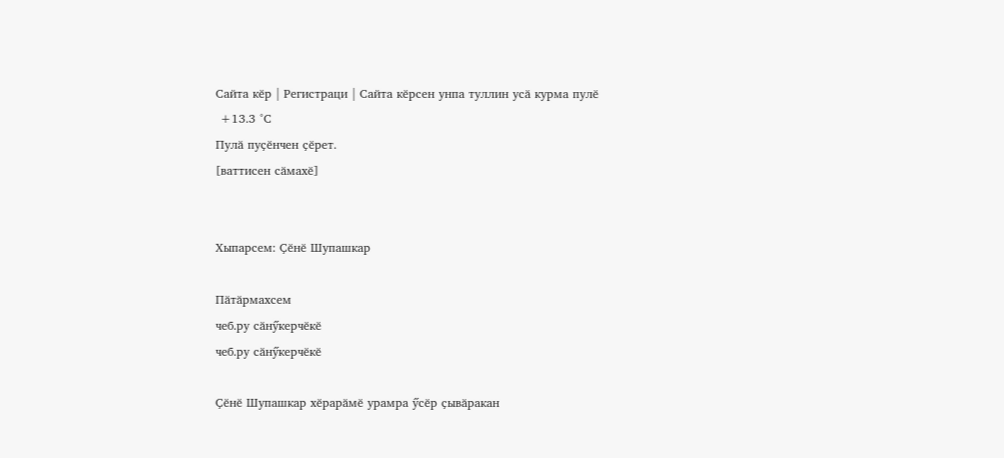Сайта кӗр | Регистраци | Сайта кӗрсен унпа туллин усӑ курма пулӗ
 +13.3 °C
Пулӑ пуҫӗнчен ҫӗрет.
[ваттисен сӑмахӗ]


Хыпарсем: Ҫӗнӗ Шупашкар

Пӑтӑрмахсем
чеб.ру сӑнӳкерчӗкӗ
чеб.ру сӑнӳкерчӗкӗ

Ҫӗнӗ Шупашкар хӗрарӑмӗ урамра ӳсӗр ҫывӑракан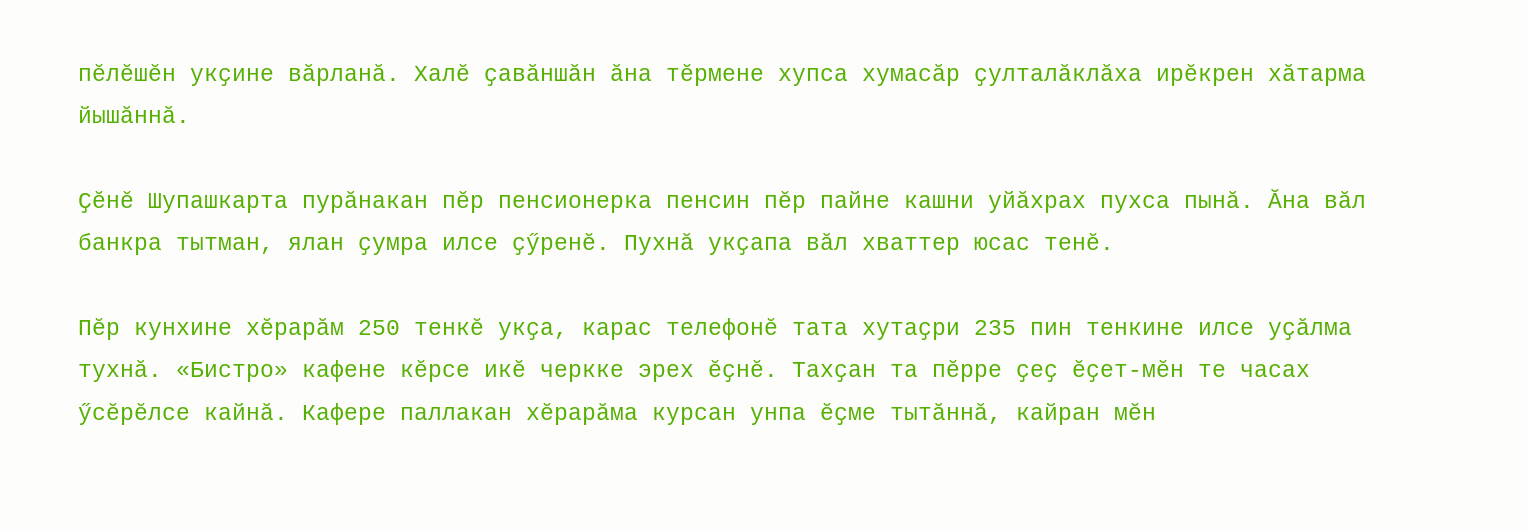пӗлӗшӗн укҫине вӑрланӑ. Халӗ ҫавӑншӑн ӑна тӗрмене хупса хумасӑр ҫулталӑклӑха ирӗкрен хӑтарма йышӑннӑ.

Ҫӗнӗ Шупашкарта пурӑнакан пӗр пенсионерка пенсин пӗр пайне кашни уйӑхрах пухса пынӑ. Ӑна вӑл банкра тытман, ялан ҫумра илсе ҫӳренӗ. Пухнӑ укҫапа вӑл хваттер юсас тенӗ.

Пӗр кунхине хӗрарӑм 250 тенкӗ укҫа, карас телефонӗ тата хутаҫри 235 пин тенкине илсе уҫӑлма тухнӑ. «Бистро» кафене кӗрсе икӗ черкке эрех ӗҫнӗ. Тахҫан та пӗрре ҫеҫ ӗҫет-мӗн те часах ӳсӗрӗлсе кайнӑ. Кафере паллакан хӗрарӑма курсан унпа ӗҫме тытӑннӑ, кайран мӗн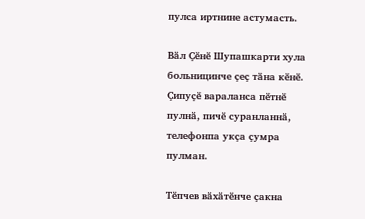пулса иртнине астумасть.

Вӑл Ҫӗнӗ Шупашкарти хула больницинче ҫеҫ тӑна кӗнӗ. Ҫипуҫӗ вараланса пӗтнӗ пулнӑ, пичӗ суранланнӑ, телефонпа укҫа ҫумра пулман.

Тӗпчев вӑхӑтӗнче ҫакна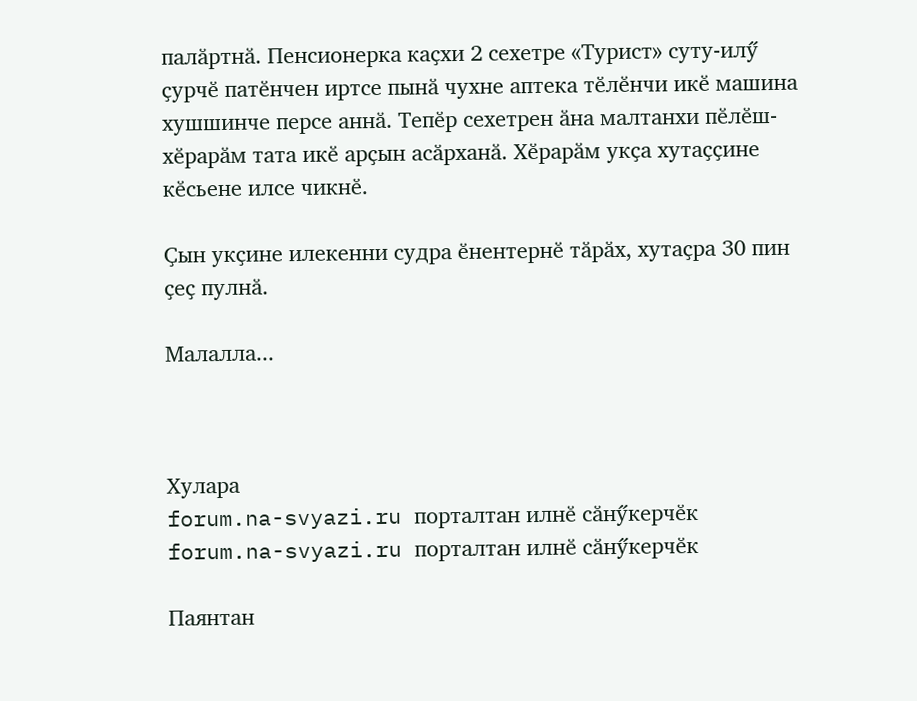палӑртнӑ. Пенсионерка каҫхи 2 сехетре «Турист» суту-илӳ ҫурчӗ патӗнчен иртсе пынӑ чухне аптека тӗлӗнчи икӗ машина хушшинче персе аннӑ. Тепӗр сехетрен ӑна малтанхи пӗлӗш-хӗрарӑм тата икӗ арҫын асӑрханӑ. Хӗрарӑм укҫа хутаҫҫине кӗсьене илсе чикнӗ.

Ҫын укҫине илекенни судра ӗнентернӗ тӑрӑх, хутаҫра 30 пин ҫеҫ пулнӑ.

Малалла...



Хулара
forum.na-svyazi.ru порталтан илнӗ сӑнӳкерчӗк
forum.na-svyazi.ru порталтан илнӗ сӑнӳкерчӗк

Паянтан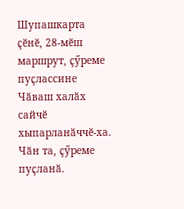Шупашкарта ҫӗнӗ, 28-мӗш маршрут, ҫӳреме пуҫлассине Чӑваш халӑх сайчӗ хыпарланӑччӗ-ха. Чӑн та, ҫӳреме пуҫланӑ.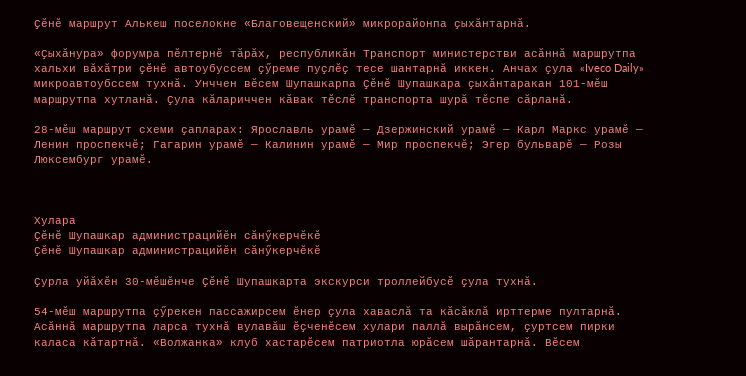Ҫӗнӗ маршрут Алькеш поселокне «Благовещенский» микрорайонпа ҫыхӑнтарнӑ.

«Ҫыхӑнура» форумра пӗлтернӗ тӑрӑх, республикӑн Транспорт министерстви асӑннӑ маршрутпа хальхи вӑхӑтри ҫӗнӗ автоубуссем ҫӳреме пуҫлӗҫ тесе шантарнӑ иккен. Анчах ҫула «Iveco Daily» микроавтоубссем тухнӑ. Унччен вӗсем Шупашкарпа Ҫӗнӗ Шупашкара ҫыхӑнтаракан 101-мӗш маршрутпа хутланӑ. Ҫула кӑлариччен кӑвак тӗслӗ транспорта шурӑ тӗспе сӑрланӑ.

28-мӗш маршрут схеми ҫапларах: Ярославль урамӗ — Дзержинский урамӗ — Карл Маркс урамӗ — Ленин проспекчӗ; Гагарин урамӗ — Калинин урамӗ — Мир проспекчӗ; Эгер бульварӗ — Розы Люксембург урамӗ.



Хулара
Ҫӗнӗ Шупашкар администрацийӗн сӑнӳкерчӗкӗ
Ҫӗнӗ Шупашкар администрацийӗн сӑнӳкерчӗкӗ

Ҫурла уйӑхӗн 30-мӗшӗнче Ҫӗнӗ Шупашкарта экскурси троллейбусӗ ҫула тухнӑ.

54-мӗш маршрутпа ҫӳрекен пассажирсем ӗнер ҫула хаваслӑ та кӑсӑклӑ ирттерме пултарнӑ. Асӑннӑ маршрутпа ларса тухнӑ вулавӑш ӗҫченӗсем хулари паллӑ вырӑнсем, ҫуртсем пирки каласа кӑтартнӑ. «Волжанка» клуб хастарӗсем патриотла юрӑсем шӑрантарнӑ. Вӗсем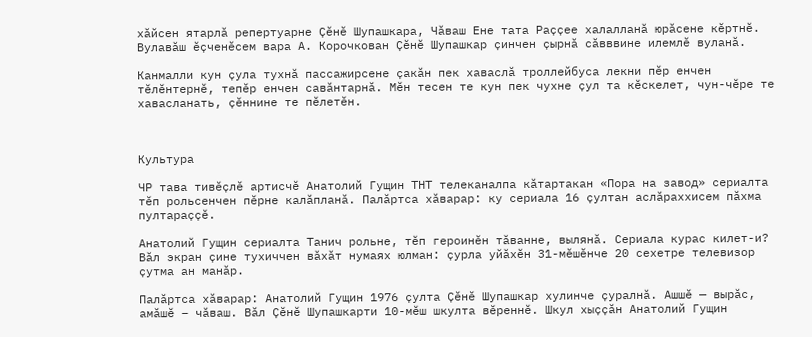хӑйсен ятарлӑ репертуарне Ҫӗнӗ Шупашкара, Чӑваш Ене тата Раҫҫее халалланӑ юрӑсене кӗртнӗ. Вулавӑш ӗҫченӗсем вара А. Корочкован Ҫӗнӗ Шупашкар ҫинчен ҫырнӑ сӑвввине илемлӗ вуланӑ.

Канмалли кун ҫула тухнӑ пассажирсене ҫакӑн пек хаваслӑ троллейбуса лекни пӗр енчен тӗлӗнтернӗ, тепӗр енчен савӑнтарнӑ. Мӗн тесен те кун пек чухне ҫул та кӗскелет, чун-чӗре те хавасланать, ҫӗннине те пӗлетӗн.



Культура

ЧР тава тивӗҫлӗ артисчӗ Анатолий Гущин ТНТ телеканалпа кӑтартакан «Пора на завод» сериалта тӗп рольсенчен пӗрне калӑпланӑ. Палӑртса хӑварар: ку сериала 16 ҫултан аслӑраххисем пӑхма пултараҫҫӗ.

Анатолий Гущин сериалта Танич рольне, тӗп героинӗн тӑванне, вылянӑ. Сериала курас килет-и? Вӑл экран ҫине тухиччен вӑхӑт нумаях юлман: ҫурла уйӑхӗн 31-мӗшӗнче 20 сехетре телевизор ҫутма ан манӑр.

Палӑртса хӑварар: Анатолий Гущин 1976 ҫулта Ҫӗнӗ Шупашкар хулинче ҫуралнӑ. Ашшӗ — вырӑс, амӑшӗ – чӑваш. Вӑл Ҫӗнӗ Шупашкарти 10-мӗш шкулта вӗреннӗ. Шкул хыҫҫӑн Анатолий Гущин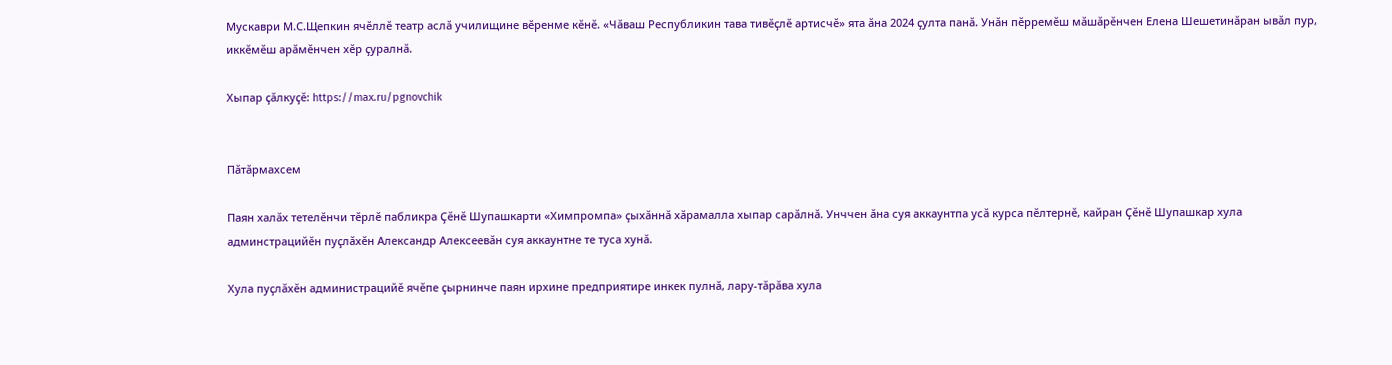Мускаври М.С.Щепкин ячӗллӗ театр аслӑ училищине вӗренме кӗнӗ. «Чӑваш Республикин тава тивӗҫлӗ артисчӗ» ята ӑна 2024 ҫулта панӑ. Унӑн пӗрремӗш мӑшӑрӗнчен Елена Шешетинӑран ывӑл пур, иккӗмӗш арӑмӗнчен хӗр ҫуралнӑ.

Хыпар ҫӑлкуҫӗ: https://max.ru/pgnovchik


Пӑтӑрмахсем

Паян халӑх тетелӗнчи тӗрлӗ пабликра Ҫӗнӗ Шупашкарти «Химпромпа» ҫыхӑннӑ хӑрамалла хыпар сарӑлнӑ. Унччен ӑна суя аккаунтпа усӑ курса пӗлтернӗ, кайран Ҫӗнӗ Шупашкар хула админстрацийӗн пуҫлӑхӗн Александр Алексеевӑн суя аккаунтне те туса хунӑ.

Хула пуҫлӑхӗн администрацийӗ ячӗпе ҫырнинче паян ирхине предприятире инкек пулнӑ, лару-тӑрӑва хула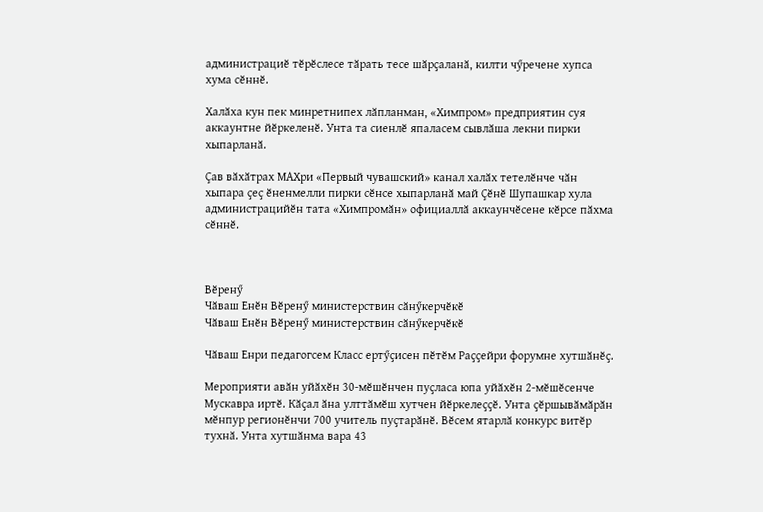администрациӗ тӗрӗслесе тӑрать тесе шӑрҫаланӑ, килти чӳречене хупса хума сӗннӗ.

Халӑха кун пек минретнипех лӑпланман, «Химпром» предприятин суя аккаунтне йӗркеленӗ. Унта та сиенлӗ япаласем сывлӑша лекни пирки хыпарланӑ.

Ҫав вӑхӑтрах МАХри «Первый чувашский» канал халӑх тетелӗнче чӑн хыпара ҫеҫ ӗненмелли пирки сӗнсе хыпарланӑ май Ҫӗнӗ Шупашкар хула администрацийӗн тата «Химпромӑн» официаллӑ аккаунчӗсене кӗрсе пӑхма сӗннӗ.



Вӗренӳ
Чӑваш Енӗн Вӗренӳ министерствин сӑнӳкерчӗкӗ
Чӑваш Енӗн Вӗренӳ министерствин сӑнӳкерчӗкӗ

Чӑваш Енри педагогсем Класс ертӳҫисен пӗтӗм Раҫҫейри форумне хутшӑнӗҫ.

Мероприяти авӑн уйӑхӗн 30-мӗшӗнчен пуҫласа юпа уйӑхӗн 2-мӗшӗсенче Мускавра иртӗ. Кӑҫал ӑна улттӑмӗш хутчен йӗркелеҫҫӗ. Унта ҫӗршывӑмӑрӑн мӗнпур регионӗнчи 700 учитель пуҫтарӑнӗ. Вӗсем ятарлӑ конкурс витӗр тухнӑ. Унта хутшӑнма вара 43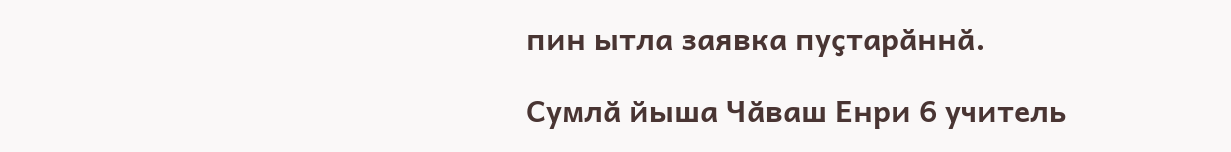пин ытла заявка пуҫтарӑннӑ.

Сумлӑ йыша Чӑваш Енри 6 учитель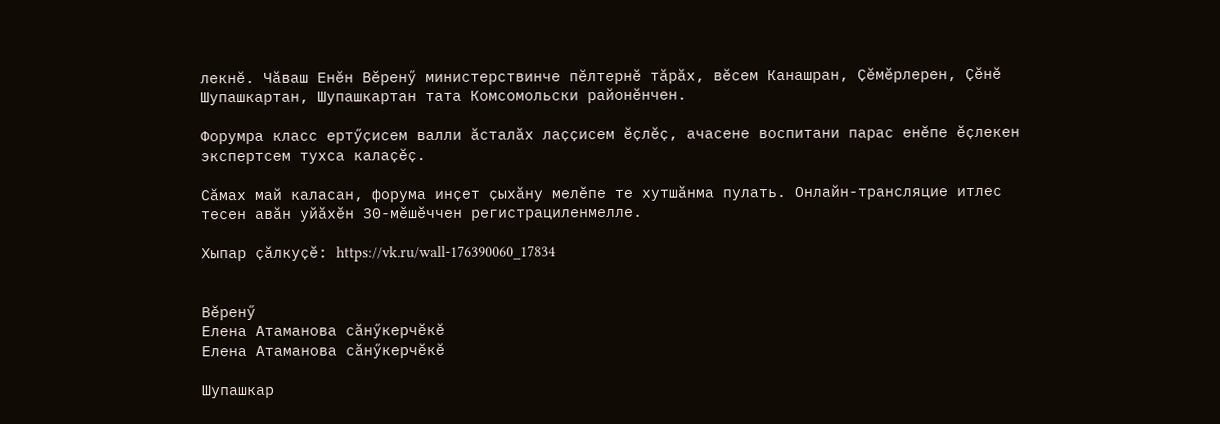лекнӗ. Чӑваш Енӗн Вӗренӳ министерствинче пӗлтернӗ тӑрӑх, вӗсем Канашран, Ҫӗмӗрлерен, Ҫӗнӗ Шупашкартан, Шупашкартан тата Комсомольски районӗнчен.

Форумра класс ертӳҫисем валли ӑсталӑх лаҫҫисем ӗҫлӗҫ, ачасене воспитани парас енӗпе ӗҫлекен экспертсем тухса калаҫӗҫ.

Сӑмах май каласан, форума инҫет ҫыхӑну мелӗпе те хутшӑнма пулать. Онлайн-трансляцие итлес тесен авӑн уйӑхӗн 30-мӗшӗччен регистрациленмелле.

Хыпар ҫӑлкуҫӗ: https://vk.ru/wall-176390060_17834


Вӗренӳ
Елена Атаманова сӑнӳкерчӗкӗ
Елена Атаманова сӑнӳкерчӗкӗ

Шупашкар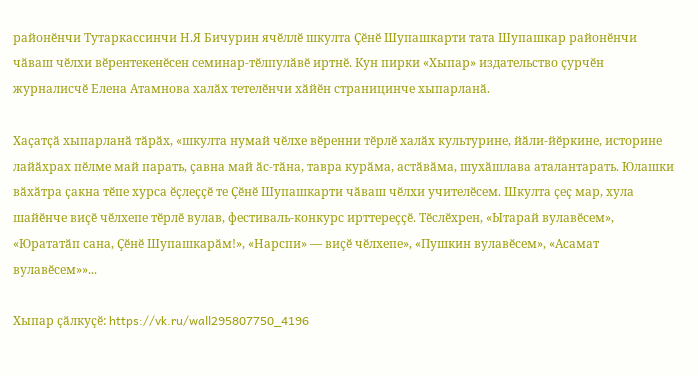районӗнчи Тутаркассинчи Н.Я Бичурин ячӗллӗ шкулта Ҫӗнӗ Шупашкарти тата Шупашкар районӗнчи чӑваш чӗлхи вӗрентекенӗсен семинар-тӗлпулӑвӗ иртнӗ. Кун пирки «Хыпар» издательство ҫурчӗн журналисчӗ Елена Атамнова халӑх тетелӗнчи хӑйӗн страницинче хыпарланӑ.

Хаҫатҫӑ хыпарланӑ тӑрӑх, «шкулта нумай чӗлхе вӗренни тӗрлӗ халӑх культурине, йӑли-йӗркине, историне лайӑхрах пӗлме май парать, ҫавна май ӑс-тӑна, тавра курӑма, астӑвӑма, шухӑшлава аталантарать. Юлашки вӑхӑтра ҫакна тӗпе хурса ӗҫлеҫҫӗ те Ҫӗнӗ Шупашкарти чӑваш чӗлхи учителӗсем. Шкулта ҫеҫ мар, хула шайӗнче виҫӗ чӗлхепе тӗрлӗ вулав, фестиваль-конкурс ирттереҫҫӗ. Тӗслӗхрен, «Ытарай вулавӗсем», «Юрататӑп сана, Ҫӗнӗ Шупашкарӑм!», «Нарспи» — виҫӗ чӗлхепе», «Пушкин вулавӗсем», «Асамат вулавӗсем»»...

Хыпар ҫӑлкуҫӗ: https://vk.ru/wall295807750_4196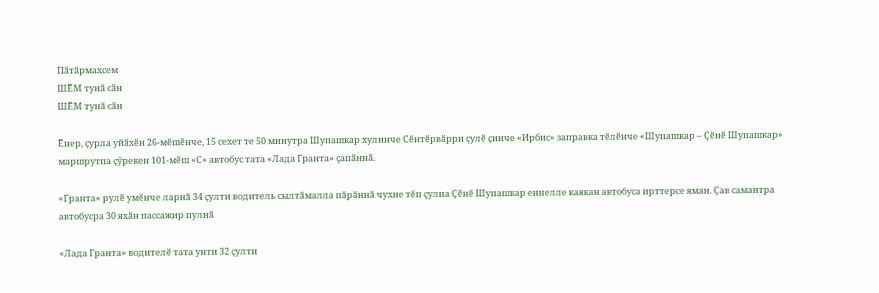Пӑтӑрмахсем
ШӖМ тунӑ сӑн
ШӖМ тунӑ сӑн

Ӗнер, ҫурла уйӑхӗн 26-мӗшӗнче, 15 сехет те 50 минутра Шупашкар хулинче Сӗнтӗрвӑрри ҫулӗ ҫинче «Ирбис» заправка тӗлӗнче «Шупашкар – Ҫӗнӗ Шупашкар» маршрутпа ҫӳрекен 101-мӗш «С» автобус тата «Лада Гранта» ҫапӑннӑ.

«Гранта» рулӗ умӗнче ларнӑ 34 ҫулти водитель сылтӑмалла пӑрӑннӑ чухне тӗп ҫулпа Ҫӗнӗ Шупашкар еннелле каякан автобуса ирттерсе яман. Ҫав самантра автобусра 30 яхӑн пассажир пулнӑ

«Лада Гранта» водителӗ тата унти 32 ҫулти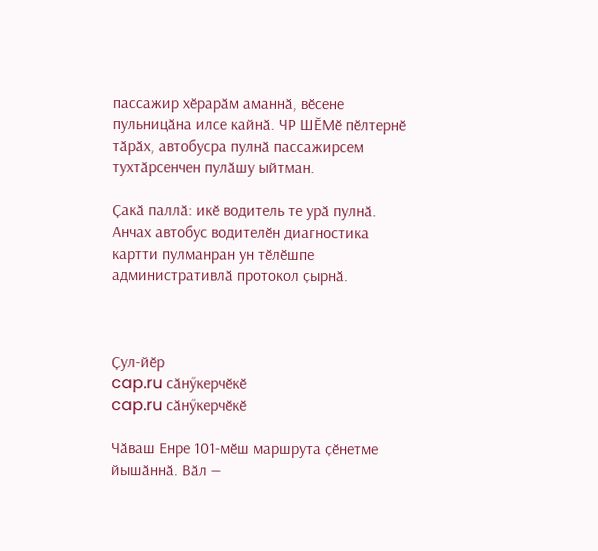пассажир хӗрарӑм аманнӑ, вӗсене пульницӑна илсе кайнӑ. ЧР ШӖМӗ пӗлтернӗ тӑрӑх, автобусра пулнӑ пассажирсем тухтӑрсенчен пулӑшу ыйтман.

Ҫакӑ паллӑ: икӗ водитель те урӑ пулнӑ. Анчах автобус водителӗн диагностика картти пулманран ун тӗлӗшпе административлӑ протокол ҫырнӑ.



Ҫул-йӗр
cap.ru сӑнӳкерчӗкӗ
cap.ru сӑнӳкерчӗкӗ

Чӑваш Енре 101-мӗш маршрута ҫӗнетме йышӑннӑ. Вӑл —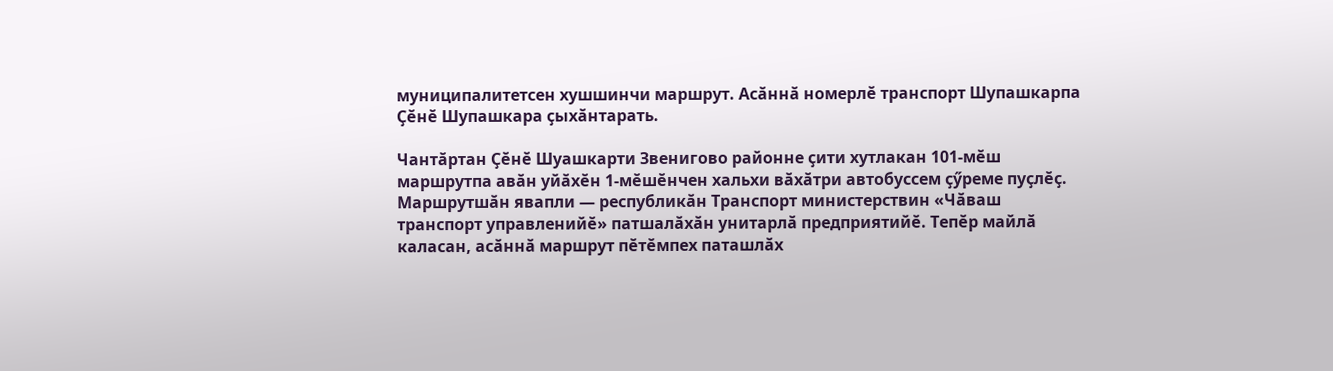муниципалитетсен хушшинчи маршрут. Асӑннӑ номерлӗ транспорт Шупашкарпа Ҫӗнӗ Шупашкара ҫыхӑнтарать.

Чантӑртан Ҫӗнӗ Шуашкарти Звенигово районне ҫити хутлакан 101-мӗш маршрутпа авӑн уйӑхӗн 1-мӗшӗнчен хальхи вӑхӑтри автобуссем ҫӳреме пуҫлӗҫ. Маршрутшӑн явапли — республикӑн Транспорт министерствин «Чӑваш транспорт управленийӗ» патшалӑхӑн унитарлӑ предприятийӗ. Тепӗр майлӑ каласан, асӑннӑ маршрут пӗтӗмпех паташлӑх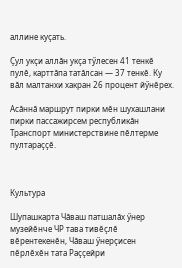аллине куҫать.

Ҫул укҫи аллӑн укҫа тӳлесен 41 тенкӗ пулӗ, карттӑпа татӑлсан — 37 тенкӗ. Ку вӑл малтанхи хакран 26 процент йӳнӗрех.

Асӑннӑ маршрут пирки мӗн шухашлани пирки пассажирсем республикӑн Транспорт министерствине пӗлтерме пултараҫҫӗ.



Культура

Шупашкарта Чӑваш патшалӑх ӳнер музейӗнче ЧР тава тивӗҫлӗ вӗрентекенӗн, Чӑваш ӳнерҫисен пӗрлӗхӗн тата Раҫҫейри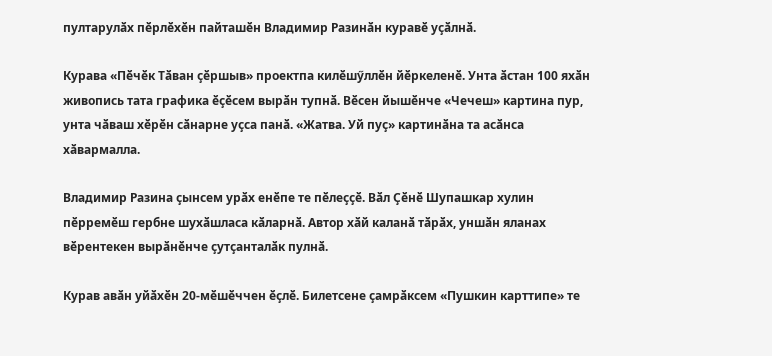пултарулӑх пӗрлӗхӗн пайташӗн Владимир Разинӑн куравӗ уҫӑлнӑ.

Курава «Пӗчӗк Тӑван ҫӗршыв» проектпа килӗшӳллӗн йӗркеленӗ. Унта ӑстан 100 яхӑн живопись тата графика ӗҫӗсем вырӑн тупнӑ. Вӗсен йышӗнче «Чечеш» картина пур, унта чӑваш хӗрӗн сӑнарне уҫса панӑ. «Жатва. Уй пуҫ» картинӑна та асӑнса хӑвармалла.

Владимир Разина ҫынсем урӑх енӗпе те пӗлеҫҫӗ. Вӑл Ҫӗнӗ Шупашкар хулин пӗрремӗш гербне шухӑшласа кӑларнӑ. Автор хӑй каланӑ тӑрӑх, уншӑн яланах вӗрентекен вырӑнӗнче ҫутҫанталӑк пулнӑ.

Курав авӑн уйӑхӗн 20-мӗшӗччен ӗҫлӗ. Билетсене ҫамрӑксем «Пушкин карттипе» те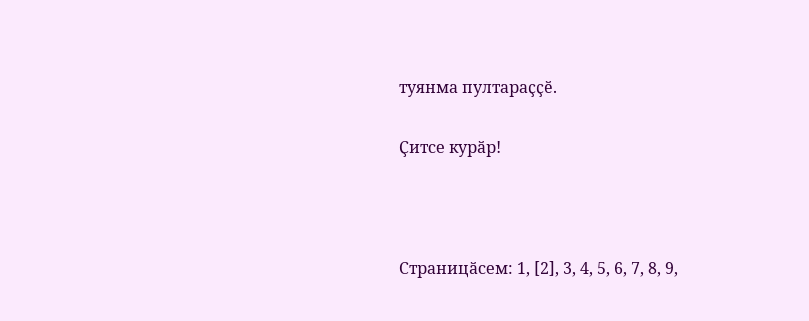туянма пултараҫҫӗ.

Ҫитсе курӑр!



Страницӑсем: 1, [2], 3, 4, 5, 6, 7, 8, 9,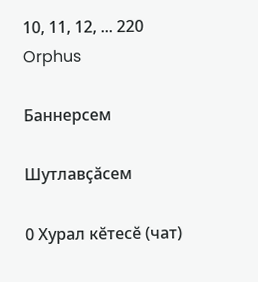10, 11, 12, ... 220
Orphus

Баннерсем

Шутлавҫӑсем

0 Хурал кӗтесӗ (чат)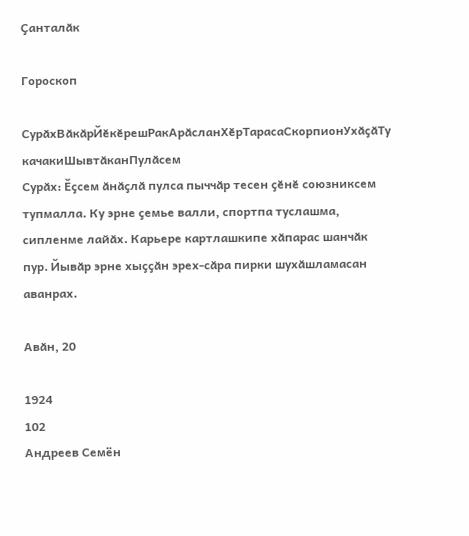Ҫанталӑк

Гороскоп

СурӑхВӑкӑрЙӗкӗрешРакАрӑсланХӗрТарасаСкорпионУхӑҫӑТу качакиШывтӑканПулӑсем
Сурӑх: Ӗҫсем ӑнӑҫлӑ пулса пыччӑр тесен ҫӗнӗ союзниксем тупмалла. Ку эрне ҫемье валли, спортпа туслашма, сипленме лайӑх. Карьере картлашкипе хӑпарас шанчӑк пур. Йывӑр эрне хыҫҫӑн эрех-сӑра пирки шухӑшламасан аванрах.

Авӑн, 20

1924
102
Андреев Семён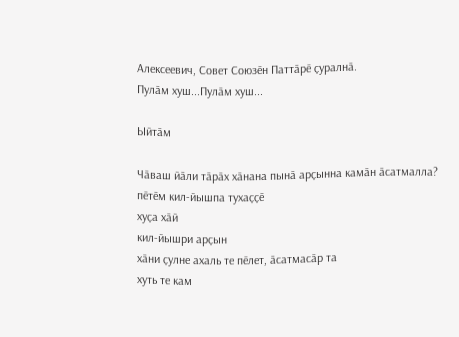Алексеевич, Совет Союзӗн Паттӑрӗ ҫуралнӑ.
Пулӑм хуш...Пулӑм хуш...

Ыйтӑм

Чӑваш йӑли тӑрӑх хӑнана пынӑ арҫынна камӑн ӑсатмалла?
пӗтӗм кил-йышпа тухаҫҫӗ
хуҫа хӑй
кил-йышри арҫын
хӑни ҫулне ахаль те пӗлет, ӑсатмасӑр та
хуть те кам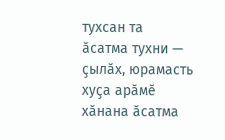тухсан та
ӑсатма тухни — ҫылӑх, юрамасть
хуҫа арӑмӗ
хӑнана ӑсатма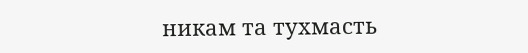никам та тухмасть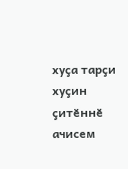хуҫа тарҫи
хуҫин ҫитӗннӗ ачисем